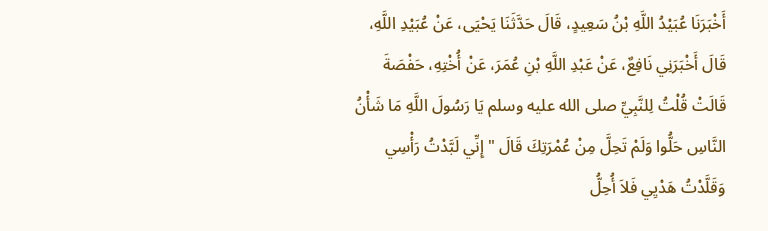أَخْبَرَنَا عُبَيْدُ اللَّهِ بْنُ سَعِيدٍ، قَالَ حَدَّثَنَا يَحْيَى، عَنْ عُبَيْدِ اللَّهِ، قَالَ أَخْبَرَنِي نَافِعٌ، عَنْ عَبْدِ اللَّهِ بْنِ عُمَرَ، عَنْ أُخْتِهِ، حَفْصَةَ قَالَتْ قُلْتُ لِلنَّبِيِّ صلى الله عليه وسلم يَا رَسُولَ اللَّهِ مَا شَأْنُ النَّاسِ حَلُّوا وَلَمْ تَحِلَّ مِنْ عُمْرَتِكَ قَالَ " إِنِّي لَبَّدْتُ رَأْسِي وَقَلَّدْتُ هَدْيِي فَلاَ أُحِلُّ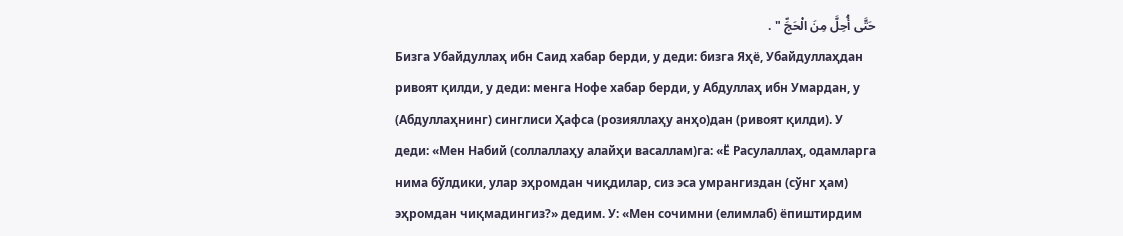حَتَّى أُحِلَّ مِنَ الْحَجِّ " .
Бизга Убайдуллаҳ ибн Саид хабар берди, у деди: бизга Яҳё, Убайдуллаҳдан ривоят қилди, у деди: менга Нофе хабар берди, у Абдуллаҳ ибн Умардан, у (Абдуллаҳнинг) синглиси Ҳафса (розияллаҳу анҳо)дан (ривоят қилди). У деди: «Мен Набий (соллаллаҳу алайҳи васаллам)га: «Ё Расулаллаҳ, одамларга нима бўлдики, улар эҳромдан чиқдилар, сиз эса умрангиздан (сўнг ҳам) эҳромдан чиқмадингиз?» дедим. У: «Мен сочимни (елимлаб) ёпиштирдим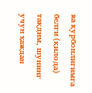ва қурбонлигимга белги (қилода) тақдим, шунинг учун ҳаждан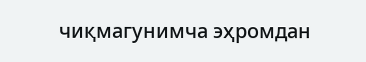чиқмагунимча эҳромдан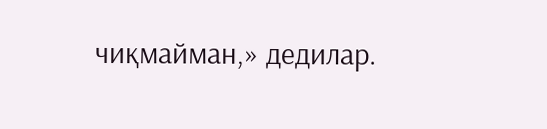чиқмайман,» дедилар.